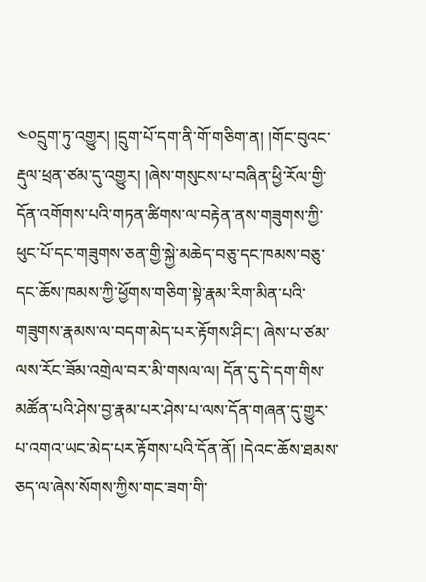༤༠དྲུག་ཏུ་འགྱུར། །དྲུག་པོ་དག་ནི་གོ་གཅིག་ན། །གོང་བུའང་རྡུལ་ཕྲན་ཙམ་དུ་འགྱུར། །ཞེས་གསུངས་པ་བཞིན་ཕྱི་རོལ་གྱི་དོན་འགོགས་པའི་གཏན་ཚིགས་ལ་བརྟེན་ནས་གཟུགས་ཀྱི་ཕུང་པོ་དང་གཟུགས་ཅན་གྱི་སྐྱེ་མཆེད་བཅུ་དང་ཁམས་བཅུ་དང་ཆོས་ཁམས་ཀྱི་ཕྱོགས་གཅིག་སྟེ་རྣམ་རིག་མིན་པའི་གཟུགས་རྣམས་ལ་བདག་མེད་པར་རྟོགས་ཤིང་། ཞེས་པ་ཙམ་ལས་རོང་ཟོམ་འགྲེལ་བར་མི་གསལ་ལ། དོན་དུ་དེ་དག་གིས་མཚོན་པའི་ཤེས་བྱ་རྣམ་པར་ཤེས་པ་ལས་དོན་གཞན་དུ་གྱུར་པ་འགའ་ཡང་མེད་པར་རྟོགས་པའི་དོན་ནོ། །དེའང་ཆོས་ཐམས་ཅད་ལ་ཞེས་སོགས་ཀྱིས་གང་ཟག་གི་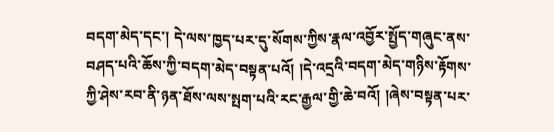བདག་མེད་དང་། དེ་ལས་ཁྱད་པར་དུ་སོགས་ཀྱིས་རྣལ་འབྱོར་སྤྱོད་གཞུང་ནས་བཤད་པའི་ཆོས་ཀྱི་བདག་མེད་བསྟན་པའོ། །དེ་འདྲའི་བདག་མེད་གཉིས་རྟོགས་ཀྱི་ཤེས་རབ་ནི་ཉན་ཐོས་ལས་སྤག་པའི་རང་རྒྱལ་གྱི་ཆེ་བའོ། །ཞེས་བསྟན་པར་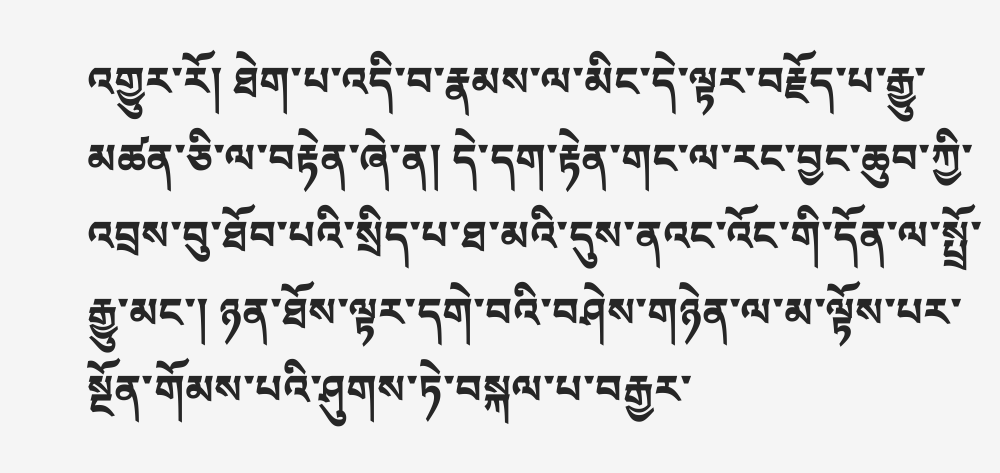འགྱུར་རོ། ཐེག་པ་འདི་བ་རྣམས་ལ་མིང་དེ་ལྟར་བརྗོད་པ་རྒྱུ་མཚན་ཅི་ལ་བརྟེན་ཞེ་ན། དེ་དག་རྟེན་གང་ལ་རང་བྱང་ཆུབ་ཀྱི་འབྲས་བུ་ཐོབ་པའི་སྲིད་པ་ཐ་མའི་དུས་ནའང་འོང་གི་དོན་ལ་སྤྲོ་རྒྱུ་མང་། ཉན་ཐོས་ལྟར་དགེ་བའི་བཤེས་གཉེན་ལ་མ་ལྟོས་པར་སྔོན་གོམས་པའི་ཤུགས་ཏེ་བསྐལ་པ་བརྒྱར་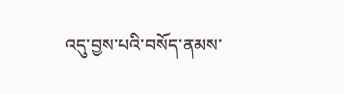འདུ་བྱས་པའི་བསོད་ནམས་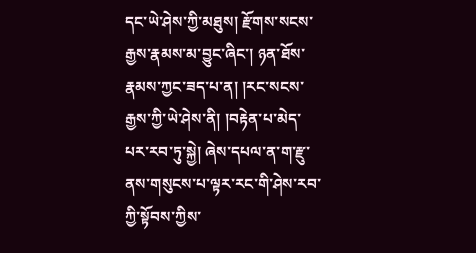དང་ཡེ་ཤེས་ཀྱི་མཐུས། རྫོགས་སངས་རྒྱས་རྣམས་མ་བྱུང་ཞིང་། ཉན་ཐོས་རྣམས་ཀྱང་ཟད་པ་ན། །རང་སངས་རྒྱས་ཀྱི་ཡེ་ཤེས་ནི། །བརྟེན་པ་མེད་པར་རབ་ཏུ་སྐྱེ། ཞེས་དཔལ་ན་ག་རྫུ་ནས་གསུངས་པ་ལྟར་རང་གི་ཤེས་རབ་ཀྱི་སྟོབས་ཀྱིས་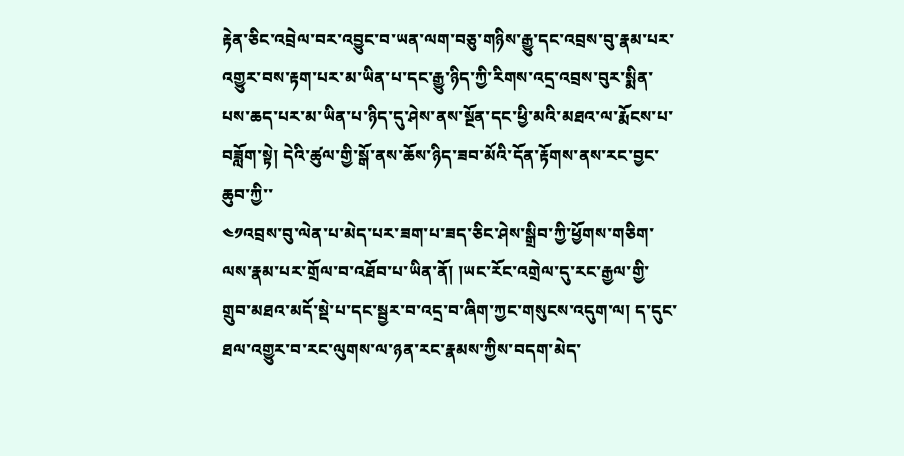རྟེན་ཅིང་འབྲེལ་བར་འབྱུང་བ་ཡན་ལག་བཅུ་གཉིས་རྒྱུ་དང་འབྲས་བུ་རྣམ་པར་འགྱུར་བས་རྟག་པར་མ་ཡིན་པ་དང་རྒྱུ་ཉིད་ཀྱི་རིགས་འདྲ་འབྲས་བུར་སྨིན་པས་ཆད་པར་མ་ཡིན་པ་ཉིད་དུ་ཤེས་ནས་སྔོན་དང་ཕྱི་མའི་མཐའ་ལ་རྨོངས་པ་བཟློག་སྟེ། དེའི་ཚུལ་གྱི་སྒོ་ནས་ཆོས་ཉིད་ཟབ་མོའི་དོན་རྟོགས་ནས་རང་བྱང་ཆུབ་ཀྱི་་
༤༡འབྲས་བུ་ལེན་པ་མེད་པར་ཟག་པ་ཟད་ཅིང་ཤེས་སྒྲིབ་ཀྱི་ཕྱོགས་གཅིག་ལས་རྣམ་པར་གྲོལ་བ་འཐོབ་པ་ཡིན་ནོ། །ཡང་རོང་འགྲེལ་དུ་རང་རྒྱལ་གྱི་གྲུབ་མཐའ་མདོ་སྡེ་པ་དང་སྦྱར་བ་འདྲ་བ་ཞིག་ཀྱང་གསུངས་འདུག་ལ། ད་དུང་ཐལ་འགྱུར་བ་རང་ལུགས་ལ་ཉན་རང་རྣམས་ཀྱིས་བདག་མེད་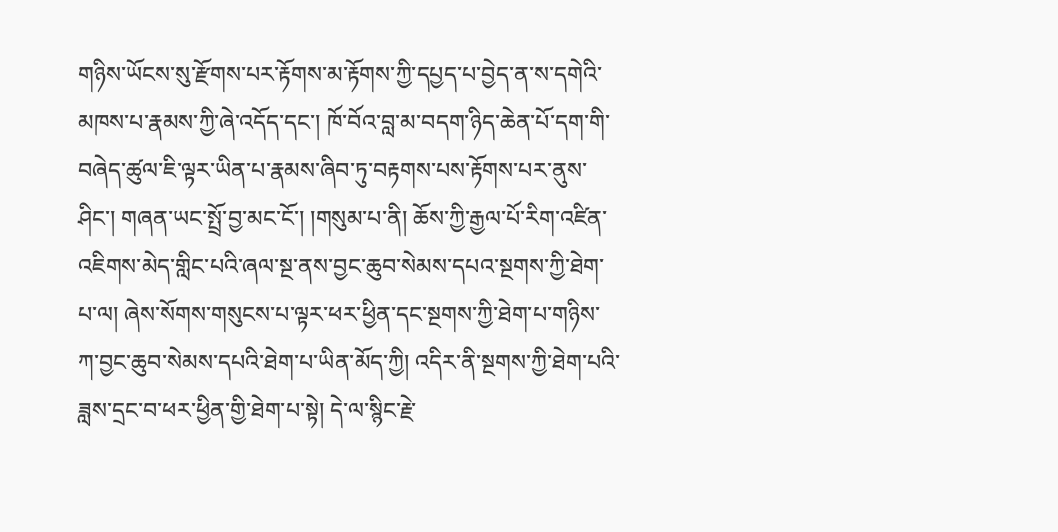གཉིས་ཡོངས་སུ་རྫོགས་པར་རྟོགས་མ་རྟོགས་ཀྱི་དཔྱད་པ་བྱེད་ན་ས་དགེའི་མཁས་པ་རྣམས་ཀྱི་ཞེ་འདོད་དང་། ཁོ་བོའ་བླ་མ་བདག་ཉིད་ཆེན་པོ་དག་གི་བཞེད་ཚུལ་ཇི་ལྟར་ཡིན་པ་རྣམས་ཞིབ་ཏུ་བརྟགས་པས་རྟོགས་པར་ནུས་ཤིང་། གཞན་ཡང་སྤྲོ་བྱ་མང་ངོ་། །གསུམ་པ་ནི། ཆོས་ཀྱི་རྒྱལ་པོ་རིག་འཛིན་འཇིགས་མེད་གླིང་པའི་ཞལ་སྔ་ནས་བྱང་ཆུབ་སེམས་དཔའ་སྔགས་ཀྱི་ཐེག་པ་ལ། ཞེས་སོགས་གསུངས་པ་ལྟར་ཕར་ཕྱིན་དང་སྔགས་ཀྱི་ཐེག་པ་གཉིས་ཀ་བྱང་ཆུབ་སེམས་དཔའི་ཐེག་པ་ཡིན་མོད་ཀྱི། འདིར་ནི་སྔགས་ཀྱི་ཐེག་པའི་ཟླས་དྲང་བ་ཕར་ཕྱིན་གྱི་ཐེག་པ་སྟེ། དེ་ལ་སྙིང་རྗེ་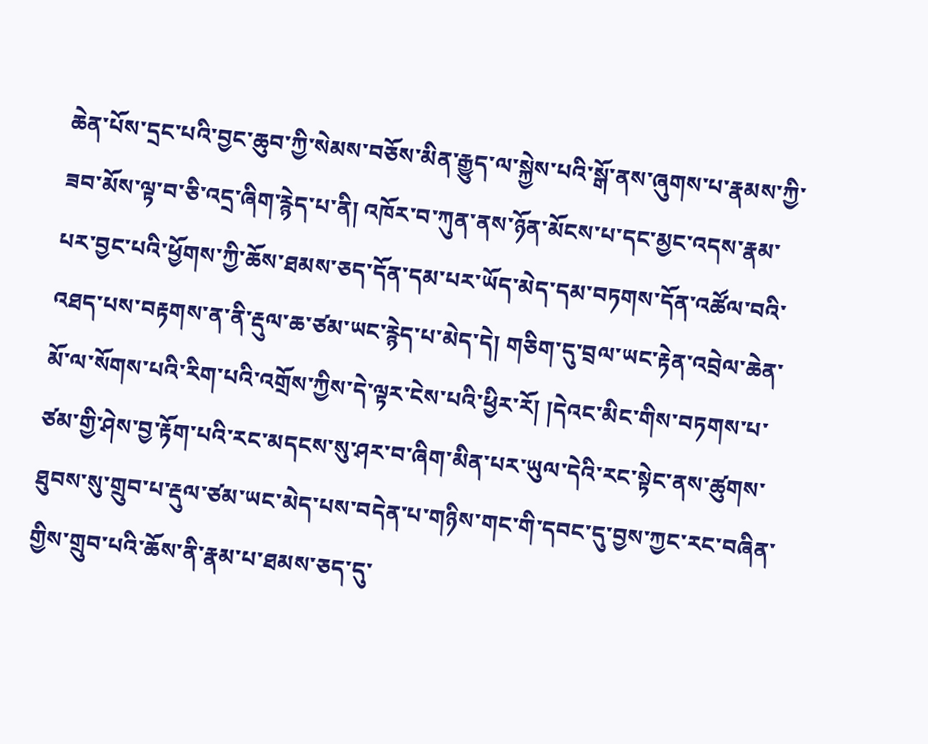ཆེན་པོས་དྲང་པའི་བྱང་ཆུབ་ཀྱི་སེམས་བཅོས་མིན་རྒྱུད་ལ་སྐྱེས་པའི་སྒོ་ནས་ཞུགས་པ་རྣམས་ཀྱི་ཟབ་མོས་ལྟ་བ་ཅི་འདྲ་ཞིག་རྙེད་པ་ནི། འཁོར་བ་ཀུན་ནས་ཉོན་མོངས་པ་དང་མྱང་འདས་རྣམ་པར་བྱང་པའི་ཕྱོགས་ཀྱི་ཆོས་ཐམས་ཅད་དོན་དམ་པར་ཡོད་མེད་དམ་བཏགས་དོན་འཚོལ་བའི་འཐད་པས་བརྟགས་ན་ནི་རྡུལ་ཆ་ཙམ་ཡང་རྙེད་པ་མེད་དེ། གཅིག་དུ་བྲལ་ཡང་རྟེན་འབྲེལ་ཆེན་མོ་ལ་སོགས་པའི་རིག་པའི་འགྲོས་ཀྱིས་དེ་ལྟར་ངེས་པའི་ཕྱིར་རོ། །དེའང་མིང་གིས་བཏགས་པ་ཙམ་གྱི་ཤེས་བྱ་རྟོག་པའི་རང་མདངས་སུ་ཤར་བ་ཞིག་མིན་པར་ཡུལ་དེའི་རང་སྟེང་ནས་ཚུགས་ཐུབས་སུ་གྲུབ་པ་རྡུལ་ཙམ་ཡང་མེད་པས་བདེན་པ་གཉིས་གང་གི་དབང་དུ་བྱས་ཀྱང་རང་བཞིན་གྱིས་གྲུབ་པའི་ཆོས་ནི་རྣམ་པ་ཐམས་ཅད་དུ་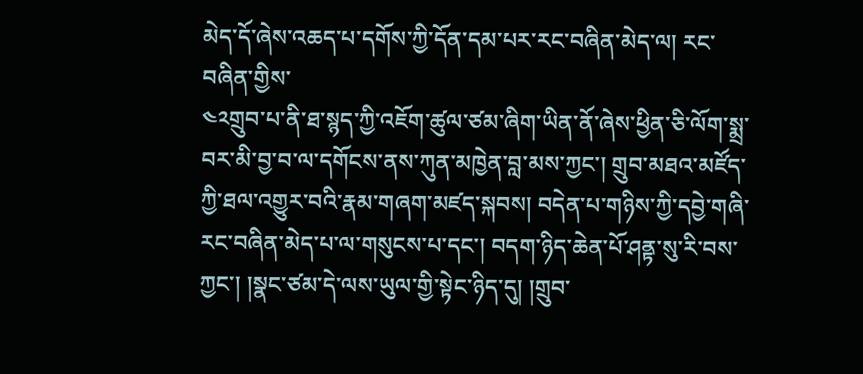མེད་དོ་ཞེས་འཆད་པ་དགོས་ཀྱི་དོན་དམ་པར་རང་བཞིན་མེད་ལ། རང་བཞིན་གྱིས་
༤༢གྲུབ་པ་ནི་ཐ་སྙད་ཀྱི་འཇོག་ཚུལ་ཙམ་ཞིག་ཡིན་ནོ་ཞེས་ཕྱིན་ཅི་ལོག་སྨྲ་བར་མི་བྱ་བ་ལ་དགོངས་ནས་ཀུན་མཁྱེན་བླ་མས་ཀྱང་། གྲུབ་མཐའ་མཛོད་ཀྱི་ཐལ་འགྱུར་བའི་རྣམ་གཞག་མཛད་སྐབས། བདེན་པ་གཉིས་ཀྱི་དབྱེ་གཞི་རང་བཞིན་མེད་པ་ལ་གསུངས་པ་དང་། བདག་ཉིད་ཆེན་པོ་ཤནྟ་སུ་རི་བས་ཀྱང་། །སྣང་ཙམ་དེ་ལས་ཡུལ་གྱི་སྟེང་ཉིད་དུ། །གྲུབ་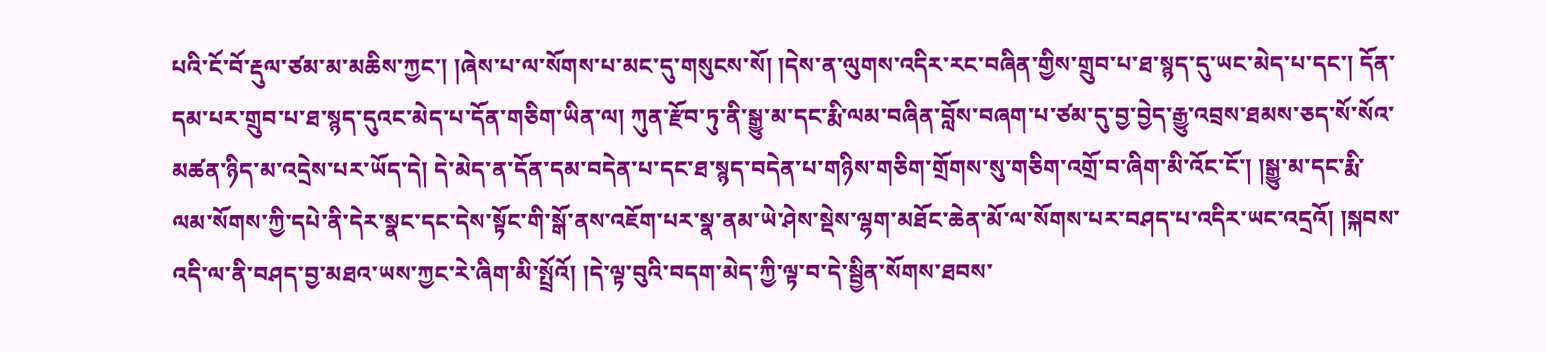པའི་ངོ་བོ་རྡུལ་ཙམ་མ་མཆིས་ཀྱང་། །ཞེས་པ་ལ་སོགས་པ་མང་དུ་གསུངས་སོ། །དེས་ན་ལུགས་འདིར་རང་བཞིན་གྱིས་གྲུབ་པ་ཐ་སྙད་དུ་ཡང་མེད་པ་དང་། དོན་དམ་པར་གྲུབ་པ་ཐ་སྙད་དུའང་མེད་པ་དོན་གཅིག་ཡིན་ལ། ཀུན་རྫོབ་ཏུ་ནི་སྒྱུ་མ་དང་རྨི་ལམ་བཞིན་བློས་བཞག་པ་ཙམ་དུ་བྱ་བྱེད་རྒྱུ་འབྲས་ཐམས་ཅད་སོ་སོའ་མཚན་ཉིད་མ་འདྲེས་པར་ཡོད་དེ། དེ་མེད་ན་དོན་དམ་བདེན་པ་དང་ཐ་སྙད་བདེན་པ་གཉིས་གཅིག་གྲོགས་སུ་གཅིག་འགྲོ་བ་ཞིག་མི་འོང་ངོ་། །སྒྱུ་མ་དང་རྨི་ལམ་སོགས་ཀྱི་དཔེ་ནི་དེར་སྣང་དང་དེས་སྟོང་གི་སྒོ་ནས་འཇོག་པར་སྣ་ནམ་ཡེ་ཤེས་སྡེས་ལྷག་མཐོང་ཆེན་མོ་ལ་སོགས་པར་བཤད་པ་འདིར་ཡང་འདྲའོ། །སྐབས་འདི་ལ་ནི་བཤད་བྱ་མཐའ་ཡས་ཀྱང་རེ་ཞིག་མི་སྤྲོའོ། །དེ་ལྟ་བུའི་བདག་མེད་ཀྱི་ལྟ་བ་དེ་སྦྱིན་སོགས་ཐབས་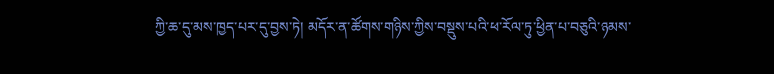ཀྱི་ཆ་དུ་མས་ཁྱད་པར་དུ་བྱས་ཏེ། མདོར་ན་ཚོགས་གཉིས་ཀྱིས་བསྡུས་པའི་ཕ་རོལ་ཏུ་ཕྱིན་པ་བཅུའི་ཉམས་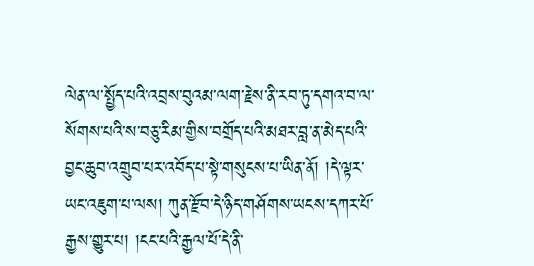ལེན་ལ་སྤྱོད་པའི་འབྲས་བུའམ་ལག་རྗེས་ནི་རབ་ཏུ་དགའ་བ་ལ་སོགས་པའི་ས་བཅུ་རིམ་གྱིས་བགྲོད་པའི་མཐར་བླ་ན་མེད་པའི་བྱང་ཆུབ་འགྲུབ་པར་འབོད་པ་སྟེ་གསུངས་པ་ཡིན་ནོ། །དེ་ལྟར་ཡང་འཇུག་པ་ལས། ཀུན་རྫོབ་དེ་ཉིད་གཤོགས་ཡངས་དཀར་པོ་རྒྱས་གྱུར་པ། །ངང་པའི་རྒྱལ་པོ་དེ་ནི་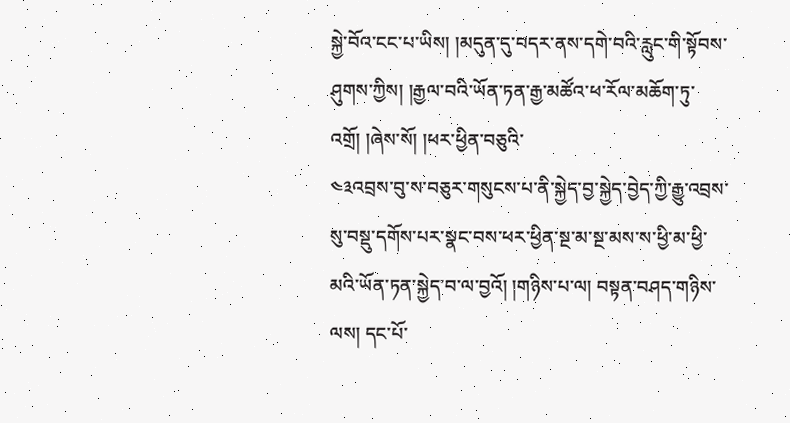སྐྱེ་བོའ་ངང་པ་ཡིས། །མདུན་དུ་བདར་ནས་དགེ་བའི་རླུང་གི་སྟོབས་ཤུགས་ཀྱིས། །རྒྱལ་བའི་ཡོན་ཏན་རྒྱ་མཚོའ་ཕ་རོལ་མཆོག་ཏུ་འགྲོ། །ཞེས་སོ། །ཕར་ཕྱིན་བཅུའི་
༤༣འབྲས་བུ་ས་བཅུར་གསུངས་པ་ནི་སྐྱེད་བྱ་སྐྱེད་བྱེད་ཀྱི་རྒྱུ་འབྲས་སུ་བསྡུ་དགོས་པར་སྣང་བས་ཕར་ཕྱིན་སྔ་མ་སྔ་མས་ས་ཕྱི་མ་ཕྱི་མའི་ཡོན་ཏན་སྐྱེད་བ་ལ་བྱའོ། །གཉིས་པ་ལ། བསྟན་བཤད་གཉིས་ལས། དང་པོ་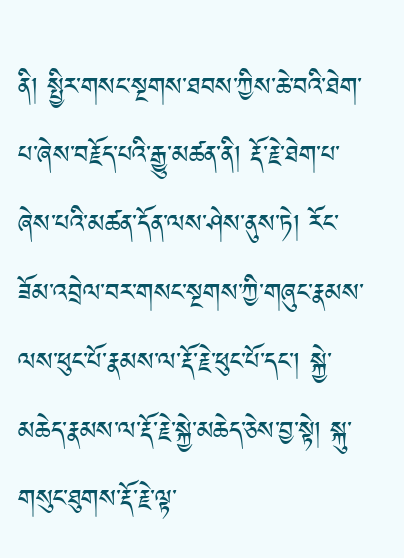ནི། སྤྱིར་གསང་སྔགས་ཐབས་ཀྱིས་ཆེ་བའི་ཐེག་པ་ཞེས་བརྗོད་པའི་རྒྱུ་མཚན་ནི། རྡོ་རྗེ་ཐེག་པ་ཞེས་པའི་མཚན་དོན་ལས་ཤེས་ནུས་ཏེ། རོང་ཟོམ་འབྲེལ་བར་གསང་སྔགས་ཀྱི་གཞུང་རྣམས་ལས་ཕུང་པོ་རྣམས་ལ་རྡོ་རྗེ་ཕུང་པོ་དང་། སྐྱེ་མཆེད་རྣམས་ལ་རྡོ་རྗེ་སྐྱེ་མཆེད་ཅེས་བྱ་སྟེ། སྐུ་གསུང་ཐུགས་རྡོ་རྗེ་ལྟ་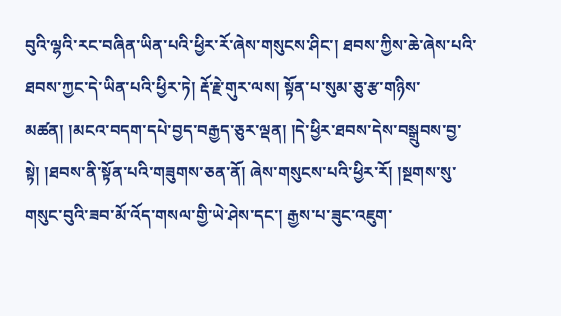བུའི་ལྷའི་རང་བཞིན་ཡིན་པའི་ཕྱིར་རོ་ཞེས་གསུངས་ཤིང་། ཐབས་ཀྱིས་ཆེ་ཞེས་པའི་ཐབས་ཀྱང་དེ་ཡིན་པའི་ཕྱིར་ཏེ། རྡོ་རྗེ་གུར་ལས། སྟོན་པ་སུམ་ཅུ་རྩ་གཉིས་མཚན། །མངའ་བདག་དཔེ་བྱད་བརྒྱད་ཅུར་ལྡན། །དེ་ཕྱིར་ཐབས་དེས་བསྒྲུབས་བྱ་སྟེ། །ཐབས་ནི་སྟོན་པའི་གཟུགས་ཅན་ནོ། ཞེས་གསུངས་པའི་ཕྱིར་རོ། །སྔགས་སུ་གསུང་བུའི་ཟབ་མོ་འོད་གསལ་གྱི་ཡེ་ཤེས་དང་། རྒྱས་པ་ཟུང་འཇུག་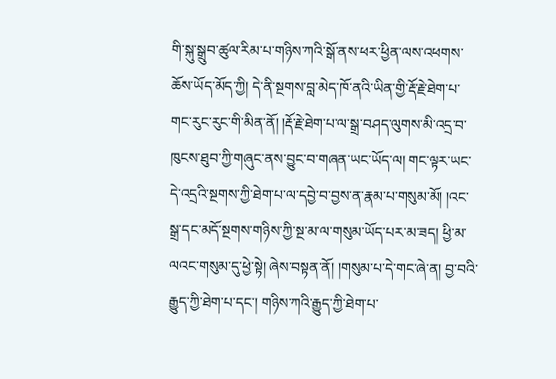གི་སྐུ་སྒྲུབ་ཚུལ་རིམ་པ་གཉིས་ཀའི་སྒོ་ནས་ཕར་ཕྱིན་ལས་འཕགས་ཆོས་ཡོད་མོད་ཀྱི། དེ་ནི་སྔགས་བླ་མེད་ཁོ་ནའི་ཡིན་གྱི་རྡོ་རྗེ་ཐེག་པ་གང་རུང་རུང་གི་མིན་ནོ། །རྡོ་རྗེ་ཐེག་པ་ལ་སྒྲ་བཤད་ལུགས་མི་འདྲ་བ་ཁུངས་ཐུབ་ཀྱི་གཞུང་ནས་བྱུང་བ་གཞན་ཡང་ཡོད་ལ། གང་ལྟར་ཡང་དེ་འདྲའི་སྔགས་ཀྱི་ཐེག་པ་ལ་དབྱེ་བ་བྱས་ན་རྣམ་པ་གསུམ་མོ། །འང་སྒྲ་དང་མདོ་སྔགས་གཉིས་ཀྱི་སྔ་མ་ལ་གསུམ་ཡོད་པར་མ་ཟད། ཕྱི་མ་ལའང་གསུམ་དུ་ཕྱེ་སྟེ། ཞེས་བསྟན་ནོ། །གསུམ་པ་དེ་གང་ཞེ་ན། བྱ་བའི་རྒྱུད་ཀྱི་ཐེག་པ་དང་། གཉིས་ཀའི་རྒྱུད་ཀྱི་ཐེག་པ་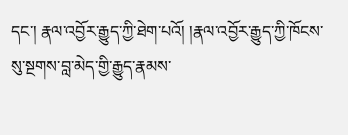དང་། རྣལ་འབྱོར་རྒྱུད་ཀྱི་ཐེག་པའོ། །རྣལ་འབྱོར་རྒྱུད་ཀྱི་ཁོངས་སུ་སྔགས་བླ་མེད་གྱི་རྒྱུད་རྣམས་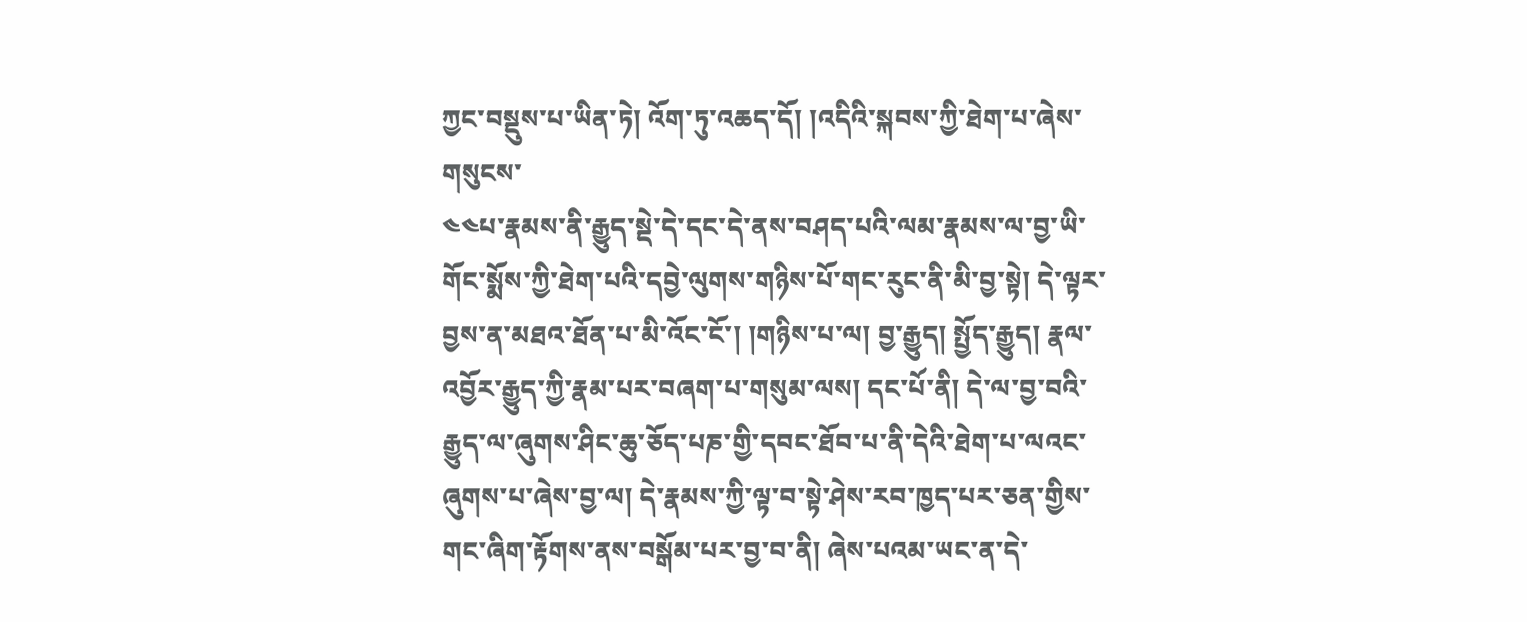ཀྱང་བསྡུས་པ་ཡིན་ཏེ། འོག་ཏུ་འཆད་དོ། །འདིའི་སྐབས་ཀྱི་ཐེག་པ་ཞེས་གསུངས་
༤༤པ་རྣམས་ནི་རྒྱུད་སྡེ་དེ་དང་དེ་ནས་བཤད་པའི་ལམ་རྣམས་ལ་བྱ་ཡི་གོང་སྨོས་ཀྱི་ཐེག་པའི་དབྱེ་ལུགས་གཉིས་པོ་གང་རུང་ནི་མི་བྱ་སྟེ། དེ་ལྟར་བྱས་ན་མཐའ་ཐོན་པ་མི་འོང་ངོ་། །གཉིས་པ་ལ། བྱ་རྒྱུད། སྤྱོད་རྒྱུད། རྣལ་འབྱོར་རྒྱུད་ཀྱི་རྣམ་པར་བཞག་པ་གསུམ་ལས། དང་པོ་ནི། དེ་ལ་བྱ་བའི་རྒྱུད་ལ་ཞུགས་ཤིང་ཆུ་ཅོད་པཎ་གྱི་དབང་ཐོབ་པ་ནི་དེའི་ཐེག་པ་ལའང་ཞུགས་པ་ཞེས་བྱ་ལ། དེ་རྣམས་ཀྱི་ལྟ་བ་སྟེ་ཤེས་རབ་ཁྱད་པར་ཅན་གྱིས་གང་ཞིག་རྟོགས་ནས་བསྒོམ་པར་བྱ་བ་ནི། ཞེས་པའམ་ཡང་ན་དེ་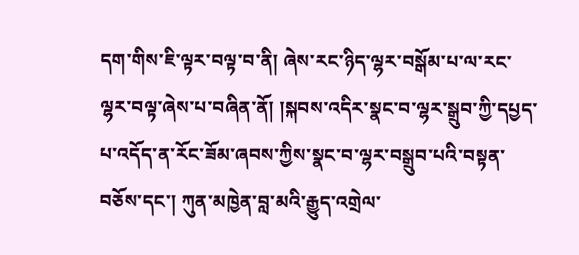དག་གིས་ཇི་ལྟར་བལྟ་བ་ནི། ཞེས་རང་ཉིད་ལྷར་བསྒོམ་པ་ལ་རང་ལྷར་བལྟ་ཞེས་པ་བཞིན་ནོ། །སྐབས་འདིར་སྣང་བ་ལྷར་སྒྲུབ་ཀྱི་དཔྱད་པ་འདོད་ན་རོང་ཟོམ་ཞབས་ཀྱིས་སྣང་བ་ལྷར་བསྒྲུབ་པའི་བསྟན་བཅོས་དང་། ཀུན་མཁྱེན་བླ་མའི་རྒྱུད་འགྲེལ་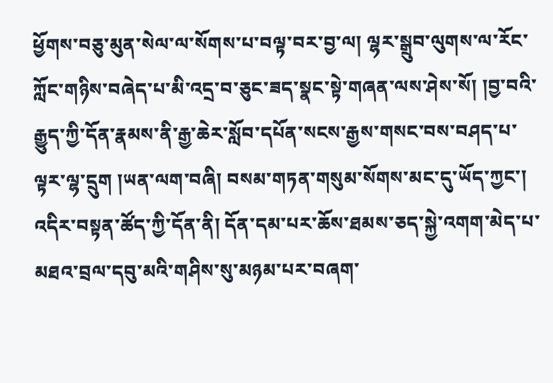ཕྱོགས་བཅུ་མུན་སེལ་ལ་སོགས་པ་བལྟ་བར་བྱ་ལ། ལྷར་སྒྲུབ་ལུགས་ལ་རོང་ཀློང་གཉིས་བཞེད་པ་མི་འདྲ་བ་ཅུང་ཟད་སྣང་སྟེ་གཞན་ལས་ཤེས་སོ། །བྱ་བའི་རྒྱུད་ཀྱི་དོན་རྣམས་ནི་རྒྱ་ཆེར་སློབ་དཔོན་སངས་རྒྱས་གསང་བས་བཤད་པ་ལྟར་ལྷ་དྲུག །ཡན་ལག་བཞི། བསམ་གཏན་གསུམ་སོགས་མང་དུ་ཡོད་ཀྱང་། འདིར་བསྟན་ཚོད་ཀྱི་དོན་ནི། དོན་དམ་པར་ཆོས་ཐམས་ཅད་སྐྱེ་འགག་མེད་པ་མཐའ་བྲལ་དབུ་མའི་གཤིས་སུ་མཉམ་པར་བཞག་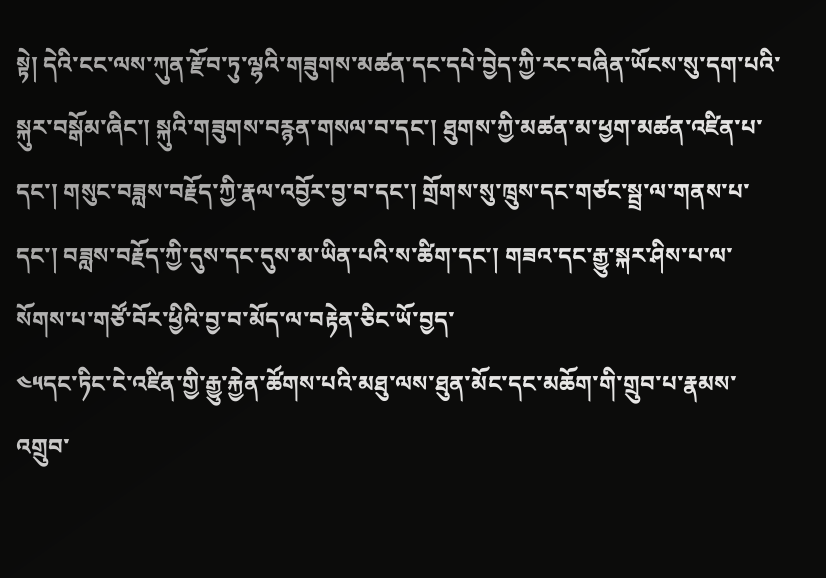སྟེ། དེའི་ངང་ལས་ཀུན་རྫོབ་ཏུ་ལྷའི་གཟུགས་མཚན་དང་དཔེ་བྱེད་ཀྱི་རང་བཞིན་ཡོངས་སུ་དག་པའི་སྐུར་བསྒོམ་ཞིང་། སྐུའི་གཟུགས་བརྙན་གསལ་བ་དང་། ཐུགས་ཀྱི་མཚན་མ་ཕྱག་མཚན་འཛིན་པ་དང་། གསུང་བཟླས་བརྗོད་ཀྱི་རྣལ་འབྱོར་བྱ་བ་དང་། གྲོགས་སུ་ཁྲུས་དང་གཙང་སྦྲ་ལ་གནས་པ་དང་། བཟླས་བརྗོད་ཀྱི་དུས་དང་དུས་མ་ཡིན་པའི་ས་ཚིག་དང་། གཟའ་དང་རྒྱུ་སྐར་ཤིས་པ་ལ་སོགས་པ་གཙོ་བོར་ཕྱིའི་བྱ་བ་མོད་ལ་བརྟེན་ཅིང་ཡོ་བྱད་
༤༥དང་ཏིང་ངེ་འཛིན་གྱི་རྒྱུ་རྐྱེན་ཚོགས་པའི་མཐུ་ལས་ཐུན་མོང་དང་མཆོག་གི་གྲུབ་པ་རྣམས་འགྲུབ་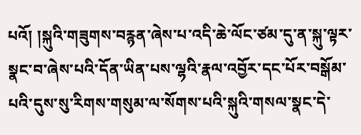པའོ། །སྐུའི་གཟུགས་བརྙན་ཞེས་པ་འདི་ཆེ་ལོང་ཙམ་དུ་ན་སྐུ་ལྟར་སྣང་བ་ཞེས་པའི་དོན་ཡིན་པས་ལྷའི་རྣལ་འབྱོར་དང་པོར་བསྒོམ་པའི་དུས་སུ་རིགས་གསུམ་ལ་སོགས་པའི་སྐུའི་གསལ་སྣང་དེ་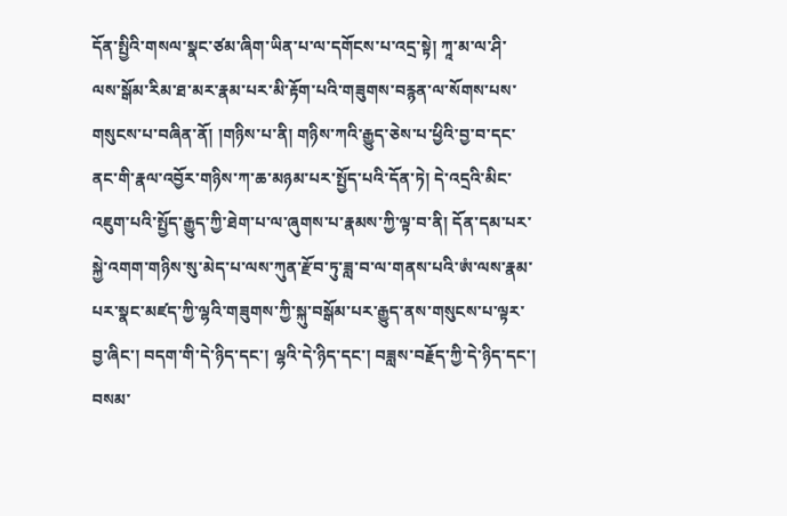དོན་སྤྱིའི་གསལ་སྣང་ཙམ་ཞིག་ཡིན་པ་ལ་དགོངས་པ་འདྲ་སྟེ། ཀཱ་མ་ལ་ཤི་ལས་སྒོམ་རིམ་ཐ་མར་རྣམ་པར་མི་རྟོག་པའི་གཟུགས་བརྙན་ལ་སོགས་པས་གསུངས་པ་བཞིན་ནོ། །གཉིས་པ་ནི། གཉིས་ཀའི་རྒྱུད་ཅེས་པ་ཕྱིའི་བྱ་བ་དང་ནང་གི་རྣལ་འབྱོར་གཉིས་ཀ་ཆ་མཉམ་པར་སྤྱོད་པའི་དོན་ཏེ། དེ་འདྲའི་མིང་འཇུག་པའི་སྤྱོད་རྒྱུད་ཀྱི་ཐེག་པ་ལ་ཞུགས་པ་རྣམས་ཀྱི་ལྟ་བ་ནི། དོན་དམ་པར་སྐྱེ་འགག་གཉིས་སུ་མེད་པ་ལས་ཀུན་རྫོབ་ཏུ་ཟླ་བ་ལ་གནས་པའི་ཨཾ་ལས་རྣམ་པར་སྣང་མཛད་ཀྱི་ལྷའི་གཟུགས་ཀྱི་སྐུ་བསྒོམ་པར་རྒྱུད་ནས་གསུངས་པ་ལྟར་བྱ་ཞིང་། བདག་གི་དེ་ཉིད་དང་། ལྷའི་དེ་ཉིད་དང་། བཟླས་བརྗོད་ཀྱི་དེ་ཉིད་དང་། བསམ་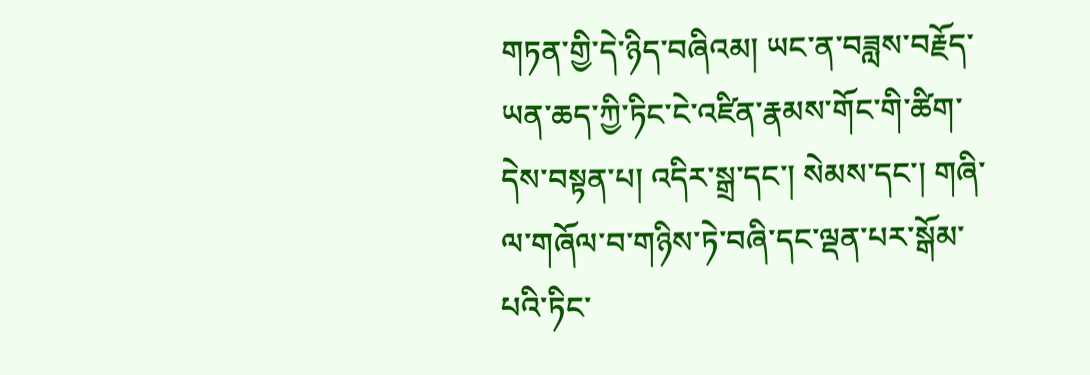གཏན་གྱི་དེ་ཉིད་བཞིའམ། ཡང་ན་བཟླས་བརྗོད་ཡན་ཆད་ཀྱི་ཏིང་ངེ་འཛིན་རྣམས་གོང་གི་ཚིག་དེས་བསྟན་པ། འདིར་སྒྲ་དང་། སེམས་དང་། གཞི་ལ་གཞོལ་བ་གཉིས་ཏེ་བཞི་དང་ལྡན་པར་སྒོམ་པའི་ཏིང་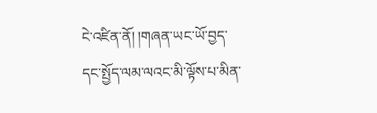ངེ་འཛིན་ནོ། །གཞན་ཡང་ཡོ་བྱད་དང་སྤྱོད་ལམ་ལའང་མི་ལྟོས་པ་མིན་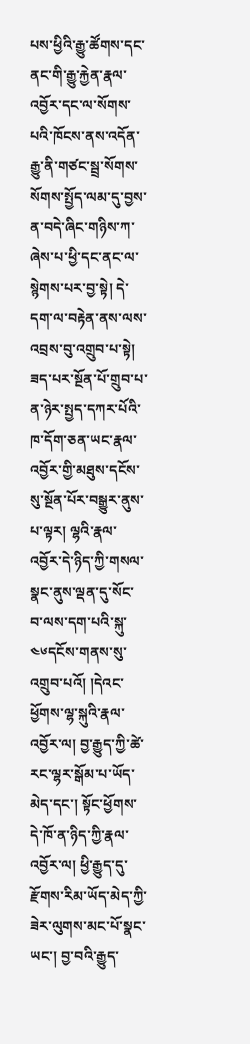པས་ཕྱིའི་རྒྱུ་ཚོགས་དང་ནང་གི་རྒྱུ་རྐྱེན་རྣལ་འབྱོར་དང་ལ་སོགས་པའི་ཁོངས་ནས་འདོན་རྒྱུ་ནི་གཙང་སྦྲ་སོགས་སོགས་སྤྱོད་ལམ་དུ་བྱས་ན་བདེ་ཞིང་གཉིས་ཀ་ཞེས་པ་ཕྱི་དང་ནང་ལ་སྙེགས་པར་བྱ་སྟེ། དེ་དག་ལ་བརྟེན་ནས་ལས་འབྲས་བུ་འགྲུབ་པ་སྟེ། ཟད་པར་སྔོན་པོ་གྲུབ་པ་ན་ཉེར་སྤྱད་དཀར་པོའི་ཁ་དོག་ཅན་ཡང་རྣལ་འབྱོར་གྱི་མཐུས་དངོས་སུ་སྔོན་པོར་བསྒྱུར་ནུས་པ་ལྟར། ལྷའི་རྣལ་འབྱོར་དེ་ཉིད་ཀྱི་གསལ་སྣང་ནུས་ལྡན་དུ་སོང་བ་ལས་དག་པའི་སྐུ་
༤༦དངོས་གནས་སུ་འགྲུབ་པའོ། །དེའང་ཕྱོགས་ལྷ་སྐུའི་རྣལ་འབྱོར་ལ། བྱ་རྒྱུད་ཀྱི་ཚེ་རང་ལྷར་སྒོམ་པ་ཡོད་མེད་དང་། སྟོང་ཕྱོགས་དེ་ཁོ་ན་ཉིད་ཀྱི་རྣལ་འབྱོར་ལ། ཕྱི་རྒྱུད་དུ་རྫོགས་རིམ་ཡོད་མེད་ཀྱི་ཟེར་ལུགས་མང་པོ་སྣང་ཡང་། བྱ་བའི་རྒྱུད་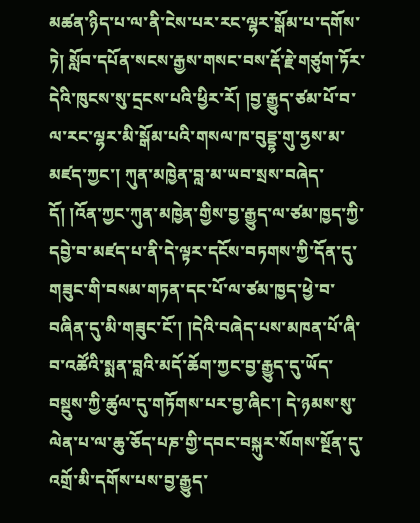མཚན་ཉིད་པ་ལ་ནི་ངེས་པར་རང་ལྷར་སྒོམ་པ་དགོས་ཏེ། སློབ་དཔོན་སངས་རྒྱས་གསང་བས་རྡོ་རྗེ་གཙུག་ཏོར་དེའི་ཁུངས་སུ་དྲངས་པའི་ཕྱིར་རོ། །བྱ་རྒྱུད་ཙམ་པོ་བ་ལ་རང་ལྷར་མི་སྒོམ་པའི་གསལ་ཁ་བུདྡྷ་གུ་ཧྱས་མ་མཛད་ཀྱང་། ཀུན་མཁྱེན་བླ་མ་ཡབ་སྲས་བཞེད་དོ། །འོན་ཀྱང་ཀུན་མཁྱེན་གྱིས་བྱ་རྒྱུད་ལ་ཙམ་ཁྱད་ཀྱི་དབྱེ་བ་མཛད་པ་ནི་དེ་ལྟར་དངོས་བཏགས་ཀྱི་དོན་དུ་གཟུང་གི་བསམ་གཏན་དང་པོ་ལ་ཙམ་ཁྱད་ཕྱེ་བ་བཞིན་དུ་མི་གཟུང་ངོ་། །དེའི་བཞེད་པས་མཁན་པོ་ཞི་བ་འཚོའི་སྨན་བླའི་མདོ་ཆོག་ཀྱང་བྱ་རྒྱུད་དུ་ཡོད་བསྡུས་ཀྱི་ཚུལ་དུ་གཏོགས་པར་བྱ་ཞིང་། དེ་ཉམས་སུ་ལེན་པ་ལ་ཆུ་ཅོད་པཎ་གྱི་དབང་བསྐུར་སོགས་སྔོན་དུ་འགྲོ་མི་དགོས་པས་བྱ་རྒྱུད་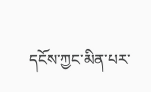དངོས་ཀྱང་མིན་པར་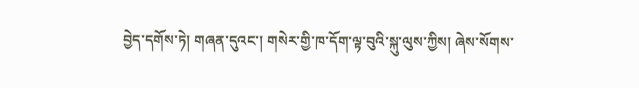བྱེད་དགོས་ཏེ། གཞན་དུའང་། གསེར་གྱི་ཁ་དོག་ལྟ་བུའི་སྐུ་ལུས་ཀྱིས། ཞེས་སོགས་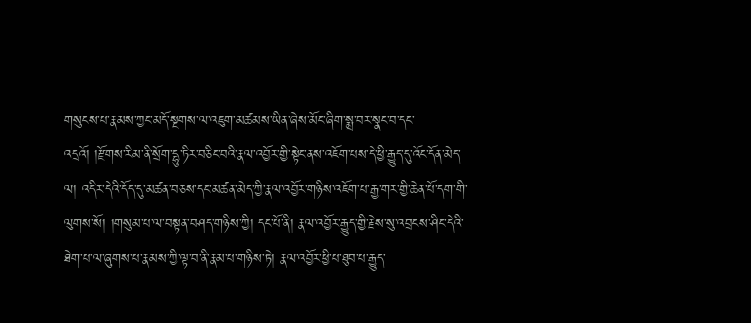གསུངས་པ་རྣམས་ཀྱང་མདོ་སྔགས་ལ་འཇུག་མཚམས་ཡིན་ཞེས་མོང་ཞིག་སྨྲ་བར་སྣང་བ་དང་འདྲའོ། །རྫོགས་རིམ་ནི་སྲོག་དྷུ་ཏིར་བཅིང་བའི་རྣལ་འབྱོར་གྱི་སྟེང་ནས་འཇོག་པས་དེ་ཕྱི་རྒྱུད་དུ་འོང་དོན་མེད་ལ། འདིར་དེའི་དོད་དུ་མཚན་བཅས་དང་མཚན་མེད་ཀྱི་རྣལ་འབྱོར་གཉིས་འཇོག་པ་རྒྱ་གར་གྱི་ཆེན་པོ་དག་གི་ལུགས་སོ། །གསུམ་པ་ལ་བསྟན་བཤད་གཉིས་ཀྱི། དང་པོ་ནི། རྣལ་འབྱོར་རྒྱུད་གྱི་རྗེས་སུ་འབྲངས་ཤིང་དེའི་ཐེག་པ་ལ་ཞུགས་པ་རྣམས་ཀྱི་ལྟ་བ་ནི་རྣམ་པ་གཉིས་ཏེ། རྣལ་འབྱོར་ཕྱི་པ་ཐུབ་པ་རྒྱུད་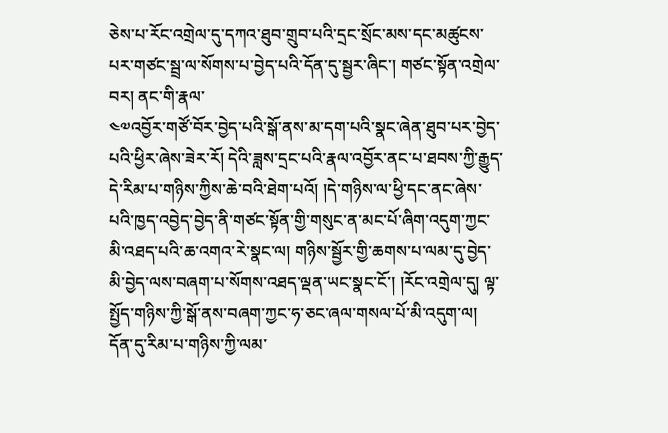ཅེས་པ་རོང་འགྲེལ་དུ་དཀའ་ཐུབ་གྲུབ་པའི་དྲང་སྲོང་མས་དང་མཚུངས་པར་གཙང་སྦྲ་ལ་སོགས་པ་བྱེད་པའི་དོན་དུ་སྦྱར་ཞིང་། གཙང་སྟོན་འགྲེལ་བར། ནང་གི་རྣལ་
༤༧འབྱོར་གཙོ་བོར་བྱེད་པའི་སྒོ་ནས་མ་དག་པའི་སྣང་ཞེན་ཐུབ་པར་བྱེད་པའི་ཕྱིར་ཞེས་ཟེར་རོ། དེའི་ཟླས་དྲང་པའི་རྣལ་འབྱོར་ནང་པ་ཐབས་ཀྱི་རྒྱུད་དེ་རིམ་པ་གཉིས་ཀྱིས་ཆེ་བའི་ཐེག་པའོ། །དེ་གཉིས་ལ་ཕྱི་དང་ནང་ཞེས་པའི་ཁྱད་འབྱེད་བྱེད་ནི་གཙང་སྟོན་གྱི་གསུང་ན་མང་པོ་ཞིག་འདུག་ཀྱང་མི་འཐད་པའི་ཆ་འགའ་རེ་སྣང་ལ། གཉིས་སྦྱོར་གྱི་ཆགས་པ་ལམ་དུ་བྱེད་མི་བྱེད་ལས་བཞག་པ་སོགས་འཐད་ལྡན་ཡང་སྣང་ངོ་། །རོང་འགྲེལ་དུ། ལྟ་སྤྱོད་གཉིས་ཀྱི་སྒོ་ནས་བཞག་ཀྱང་ཧ་ཅང་ཞལ་གསལ་པོ་མི་འདུག་ལ། དོན་དུ་རིམ་པ་གཉིས་ཀྱི་ལམ་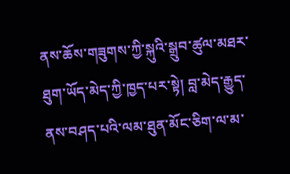ནས་ཆོས་གཟུགས་ཀྱི་སྐུའི་སྒྲུབ་ཚུལ་མཐར་ཐུག་ཡོད་མེད་ཀྱི་ཁྱད་པར་སྟེ། བླ་མེད་རྒྱུད་ནས་བཤད་པའི་ལམ་ཐུན་མོང་ཅིག་ལ་མ་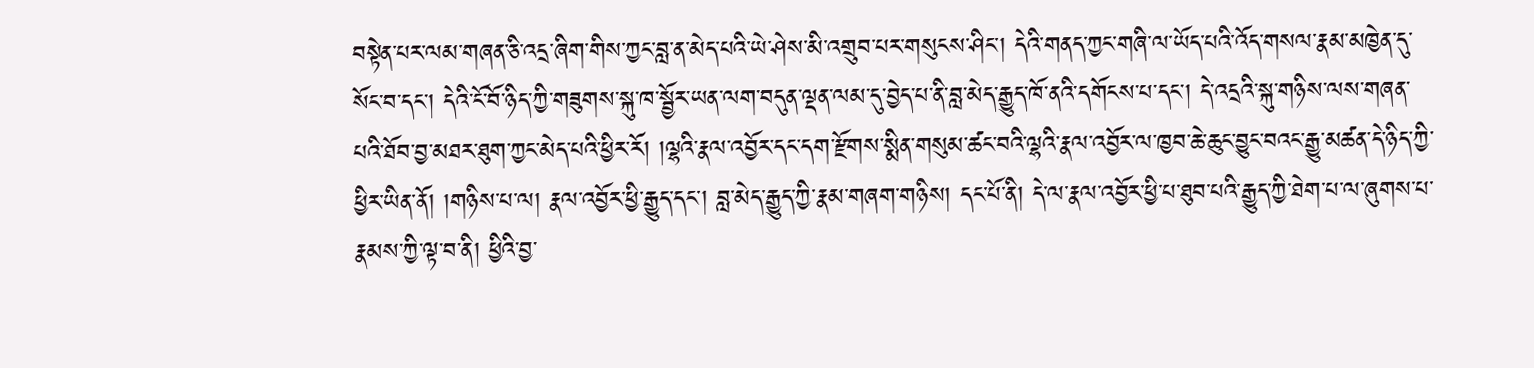བསྟེན་པར་ལམ་གཞན་ཅི་འདྲ་ཞིག་གིས་ཀྱང་བླ་ན་མེད་པའི་ཡེ་ཤེས་མི་འགྲུབ་པར་གསུངས་ཤིང་། དེའི་གནད་ཀྱང་གཞི་ལ་ཡོད་པའི་འོད་གསལ་རྣམ་མཁྱེན་དུ་སོང་བ་དང་། དེའི་ངོ་བོ་ཉིད་ཀྱི་གཟུགས་སྐུ་ཁ་སྦྱོར་ཡན་ལག་བདུན་ལྡན་ལམ་དུ་བྱེད་པ་ནི་བླ་མེད་རྒྱུད་ཁོ་ནའི་དགོངས་པ་དང་། དེ་འདྲའི་སྐུ་གཉིས་ལས་གཞན་པའི་ཐོབ་བྱ་མཐར་ཐུག་ཀྱང་མེད་པའི་ཕྱིར་རོ། །ལྷའི་རྣལ་འབྱོར་དང་དག་རྫོགས་སྨིན་གསུམ་ཚང་བའི་ལྷའི་རྣལ་འབྱོར་ལ་ཁྱབ་ཆེ་ཆུང་བྱུང་བའང་རྒྱུ་མཚན་དེ་ཉིད་ཀྱི་ཕྱིར་ཡིན་ནོ། །གཉིས་པ་ལ། རྣལ་འབྱོར་ཕྱི་རྒྱུད་དང་། བླ་མེད་རྒྱུད་ཀྱི་རྣམ་གཞག་གཉིས། དང་པོ་ནི། དེ་ལ་རྣལ་འབྱོར་ཕྱི་པ་ཐུབ་པའི་རྒྱུད་ཀྱི་ཐེག་པ་ལ་ཞུགས་པ་རྣམས་ཀྱི་ལྟ་བ་ནི། ཕྱིའི་བྱ་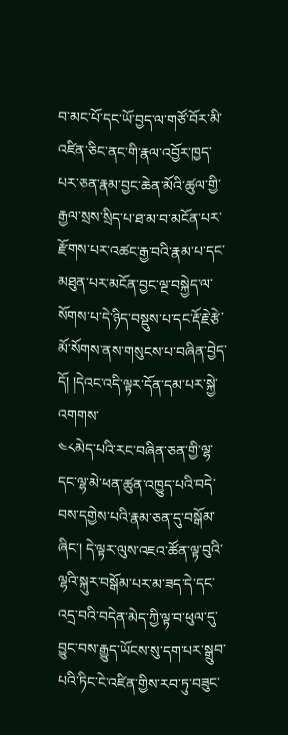བ་མང་པོ་དང་ཡོ་བྱད་ལ་གཙོ་བོར་མི་འཛིན་ཅིང་ནང་གི་རྣལ་འབྱོར་ཁྱད་པར་ཅན་རྣམ་བྱང་ཆེན་མོའི་ཚུལ་གྱི་རྒྱལ་སྲས་སྲིད་པ་ཐ་མ་བ་མངོན་པར་རྫོགས་པར་འཚང་རྒྱ་བའི་རྣམ་པ་དང་མཐུན་པར་མངོན་བྱང་ལྔ་བསྐྱེད་ལ་སོགས་པ་དེ་ཉིད་བསྡུས་པ་དང་རྡོ་རྗེ་རྩེ་མོ་སོགས་ནས་གསུངས་པ་བཞིན་བྱེད་དོ། །དེའང་འདི་ལྟར་དོན་དམ་པར་སྐྱེ་འགགས་
༤༨མེད་པའི་རང་བཞིན་ཅན་གྱི་ལྷ་དང་ལྷ་མེ་ཕན་ཚུན་འཁྱུད་པའི་བདེ་བས་དགྱེས་པའི་རྣམ་ཅན་དུ་བསྒོམ་ཞིང་། དེ་ལྟར་ལུས་འཇའ་ཚོན་ལྟ་བུའི་ལྷའི་སྐུར་བསྒོམ་པར་མ་ཟད་དེ་དང་འདྲ་བའི་བདེན་མེད་ཀྱི་ལྟ་བ་ཕུལ་དུ་བྱུང་བས་རྒྱུད་ཡོངས་སུ་དག་པར་སྒྲུབ་པའི་ཏིང་ངེ་འཛིན་གྱིས་རབ་ཏུ་བཟུང་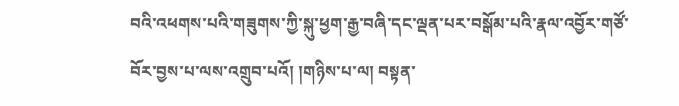བའི་འཕགས་པའི་གཟུགས་ཀྱི་སྐུ་ཕྱག་རྒྱ་བཞི་དང་ལྡན་པར་བསྒོམ་པའི་རྣལ་འབྱོར་གཙོ་བོར་བྱས་པ་ལས་འགྲུབ་པའོ། །གཉིས་པ་ལ། བསྟན་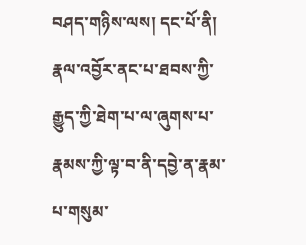བཤད་གཉིས་ལས། དང་པོ་ནི། རྣལ་འབྱོར་ནང་པ་ཐབས་ཀྱི་རྒྱུད་ཀྱི་ཐེག་པ་ལ་ཞུགས་པ་རྣམས་ཀྱི་ལྟ་བ་ནི་དབྱེ་ན་རྣམ་པ་གསུམ་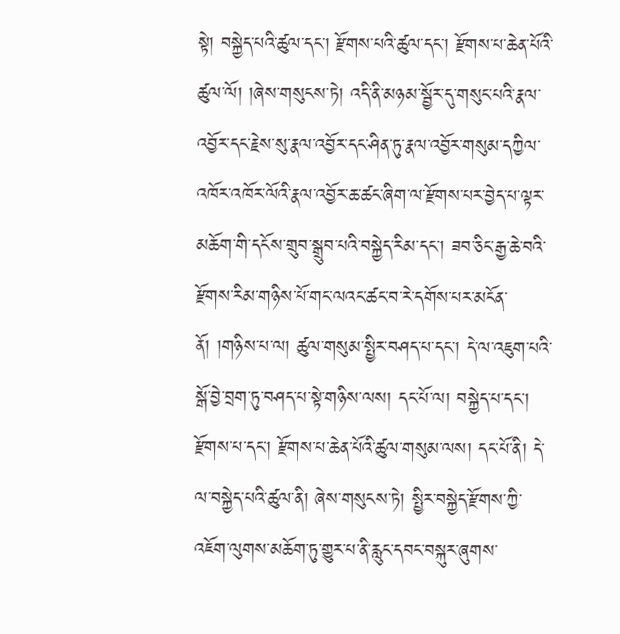སྟེ། བསྐྱེད་པའི་ཚུལ་དང་། རྫོགས་པའི་ཚུལ་དང་། རྫོགས་པ་ཆེན་པོའི་ཚུལ་ལོ། །ཞེས་གསུངས་ཏེ། འདི་ནི་མཉམ་སྦྱོར་དུ་གསུང་པའི་རྣལ་འབྱོར་དང་རྗེས་སུ་རྣལ་འབྱོར་དང་ཤིན་ཏུ་རྣལ་འབྱོར་གསུམ་དཀྱིལ་འཁོར་འཁོར་ལོའི་རྣལ་འབྱོར་ཆ་ཚང་ཞིག་ལ་རྫོགས་པར་བྱེད་པ་ལྟར་མཆོག་གི་དངོས་གྲུབ་སྒྲུབ་པའི་བསྐྱེད་རིམ་དང་། ཟབ་ཅིང་རྒྱ་ཆེ་བའི་རྫོགས་རིམ་གཉིས་པོ་གང་ལའང་ཚང་བ་རེ་དགོས་པར་མངོན་ནོ། །གཉིས་པ་ལ། ཚུལ་གསུམ་སྤྱིར་བཤད་པ་དང་། དེ་ལ་འཇུག་པའི་སྒོ་བྱེ་བྲག་ཏུ་བཤད་པ་སྟེ་གཉིས་ལས། དང་པོ་ལ། བསྐྱེད་པ་དང་། རྫོགས་པ་དང་། རྫོགས་པ་ཆེན་པོའི་ཚུལ་གསུམ་ལས། དང་པོ་ནི། དེ་ལ་བསྐྱེད་པའི་ཚུལ་ནི། ཞེས་གསུངས་ཏེ། སྤྱིར་བསྐྱེད་རྫོགས་ཀྱི་འཇོག་ལུགས་མཆོག་ཏུ་གྱུར་པ་ནི་རླུང་དབང་བསྐུར་ཞུགས་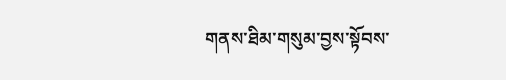གནས་ཐིམ་གསུམ་བྱས་སྟོབས་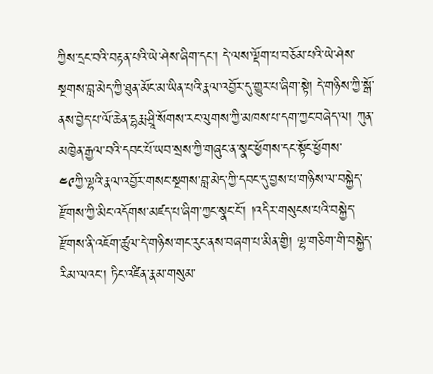ཀྱིས་དྲང་བའི་བརྟན་པའི་ཡེ་ཤེས་ཞིག་དང་། དེ་ལས་ལྡོག་པ་བཅོམ་པའི་ཡེ་ཤེས་སྔགས་བླ་མེད་ཀྱི་ཐུན་མོང་མ་ཡིན་པའི་རྣལ་འབྱོར་དུ་གྱུར་པ་ཞིག་སྟེ། དེ་གཉིས་ཀྱི་སྒོ་ནས་བྱེད་པ་ལོ་ཆེན་དྷརྨ་ཤྲཱི་སོགས་རང་ལུགས་ཀྱི་མཁས་པ་དག་ཀྱང་བཞེད་ལ། ཀུན་མཁྱེན་རྒྱལ་བའི་དབང་པོ་ཡབ་སྲས་ཀྱི་གཞུང་ན་སྣང་ཕྱོགས་དང་སྟོང་ཕྱོགས་
༤༩ཀྱི་ལྷའི་རྣལ་འབྱོར་གསང་སྔགས་བླ་མེད་ཀྱི་དབང་དུ་བྱས་པ་གཉིས་ལ་བསྐྱེད་རྫོགས་ཀྱི་མིང་འདོགས་མཛད་པ་ཞིག་ཀྱང་སྣང་ངོ་། །འདིར་གསུངས་པའི་བསྐྱེད་རྫོགས་ནི་འཇོག་ཚུལ་དེ་གཉིས་གང་རུང་ནས་བཞག་པ་མིན་གྱི། ལྷ་གཅིག་གི་བསྐྱེད་རིམ་ལའང་། ཏིང་འཛིན་རྣམ་གསུམ་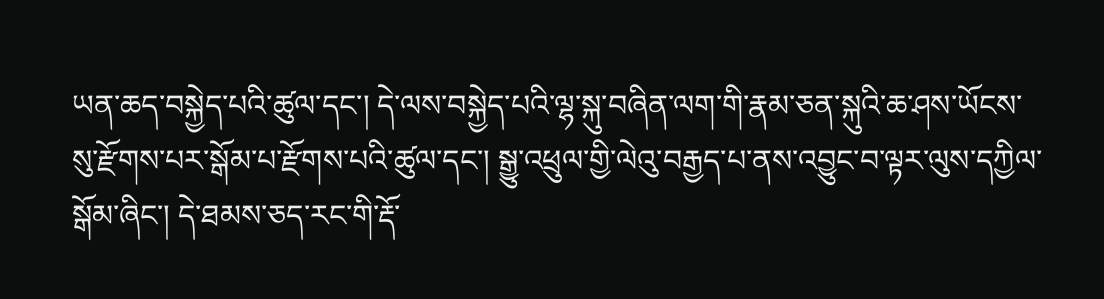ཡན་ཆད་བསྐྱེད་པའི་ཚུལ་དང་། དེ་ལས་བསྐྱེད་པའི་ལྷ་སྐུ་བཞིན་ལག་གི་རྣམ་ཅན་སྐུའི་ཆ་ཤས་ཡོངས་སུ་རྫོགས་པར་སྒོམ་པ་རྫོགས་པའི་ཚུལ་དང་། སྒྱུ་འཕྲུལ་གྱི་ལེའུ་བརྒྱད་པ་ནས་འབྱུང་བ་ལྟར་ལུས་དཀྱིལ་སྒོམ་ཞིང་། དེ་ཐམས་ཅད་རང་གི་རྡོ་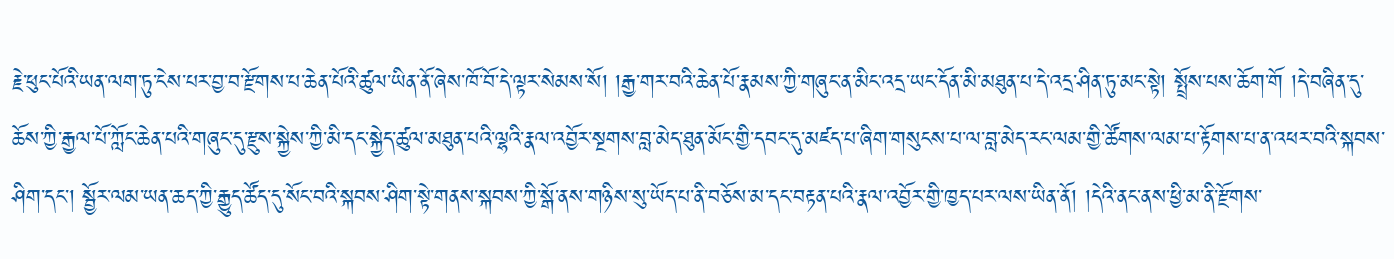རྗེ་ཕུང་པོའི་ཡན་ལག་ཏུ་ངེས་པར་བྱ་བ་རྫོགས་པ་ཆེན་པོའི་ཚུལ་ཡིན་ནོ་ཞེས་ཁོ་བོ་དེ་ལྟར་སེམས་སོ། །རྒྱ་གར་བའི་ཆེན་པོ་རྣམས་ཀྱི་གཞུང་ན་མིང་འདྲ་ཡང་དོན་མི་མཐུན་པ་དེ་འདྲ་ཤིན་ཏུ་མང་སྟེ། སྤྲོས་པས་ཆོག་གོ །དེ་བཞིན་དུ་ཆོས་ཀྱི་རྒྱལ་པོ་ཀློང་ཆེན་པའི་གཞུང་དུ་རྫུས་སྐྱེས་ཀྱི་མི་དང་སྐྱེད་ཚུལ་མཐུན་པའི་ལྷའི་རྣལ་འབྱོར་སྔགས་བླ་མེད་ཐུན་མོང་གྱི་དབང་དུ་མཛད་པ་ཞིག་གསུངས་པ་ལ་བླ་མེད་རང་ལམ་གྱི་ཚོགས་ལམ་པ་རྟོགས་པ་ན་འཕར་བའི་སྐབས་ཤིག་དང་། སྦྱོར་ལམ་ཡན་ཆད་ཀྱི་རྒྱུད་ཚོད་དུ་སོང་བའི་སྐབས་ཤིག་སྟེ་གནས་སྐབས་ཀྱི་སྒོ་ནས་གཉིས་སུ་ཡོད་པ་ནི་བཅོས་མ་དང་བརྟན་པའི་རྣལ་འབྱོར་གྱི་ཁྱད་པར་ལས་ཡིན་ནོ། །དེའི་ནང་ནས་ཕྱི་མ་ནི་རྫོགས་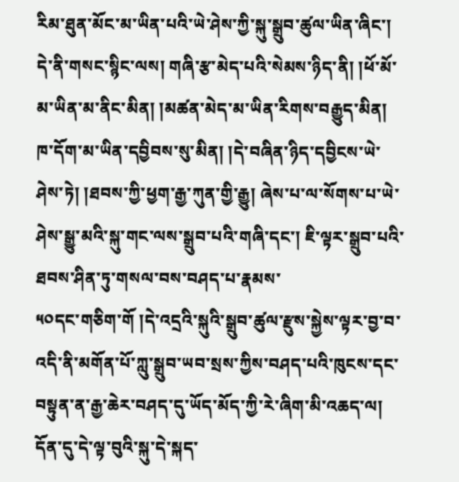རིམ་ཐུན་མོང་མ་ཡིན་པའི་ཡེ་ཤེས་ཀྱི་སྐུ་སྒྲུབ་ཚུལ་ཡིན་ཞིང་། དེ་ནི་གསང་སྙིང་ལས། གཞི་རྩ་མེད་པའི་སེམས་ཉིད་ནི། །ཕོ་མོ་མ་ཡིན་མ་ནིང་མིན། །མཚན་མེད་མ་ཡིན་རིགས་བརྒྱུད་མིན། ཁ་དོག་མ་ཡིན་དབྱིབས་སུ་མིན། །དེ་བཞིན་ཉིད་དབྱིངས་ཡེ་ཤེས་ཏེ། །ཐབས་ཀྱི་ཕྱག་རྒྱ་ཀུན་གྱི་རྒྱུ། ཞེས་པ་ལ་སོགས་པ་ཡེ་ཤེས་སྒྱུ་མའི་སྐུ་གང་ལས་སྒྲུབ་པའི་གཞི་དང་། ཇི་ལྟར་སྒྲུབ་པའི་ཐབས་ཤིན་ཏུ་གསལ་བས་བཤད་པ་རྣམས་
༥༠དང་གཅིག་གོ །དེ་འདྲའི་སྐུའི་སྒྲུབ་ཚུལ་རྫུས་སྐྱེས་ལྟར་བྱ་བ་འདི་ནི་མགོན་པོ་ཀླུ་སྒྲུབ་ཡབ་སྲས་ཀྱིས་བཤད་པའི་ཁུངས་དང་བསྟུན་ན་རྒྱ་ཆེར་བཤད་དུ་ཡོད་མོད་ཀྱི་རེ་ཞིག་མི་འཆད་ལ། དོན་དུ་དེ་ལྟ་བུའི་སྐུ་དེ་སྐད་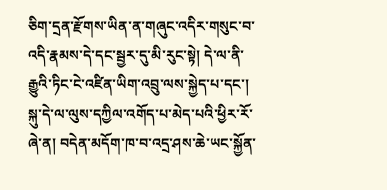ཅིག་དྲན་རྫོགས་ཡིན་ན་གཞུང་འདིར་གསུང་བ་འདི་རྣམས་དེ་དང་སྦྱར་དུ་མི་རུང་སྟེ། དེ་ལ་ནི་རྒྱུའི་ཏིང་ངེ་འཛིན་ཡིག་འབྲུ་ལས་སྐྱེད་པ་དང་། སྐུ་དེ་ལ་ལུས་དཀྱིལ་འགོད་པ་མེད་པའི་ཕྱིར་རོ་ཞེ་ན། བདེན་མདོག་ཁ་བ་འདྲ་ཤས་ཆེ་ཡང་སྐྱོན་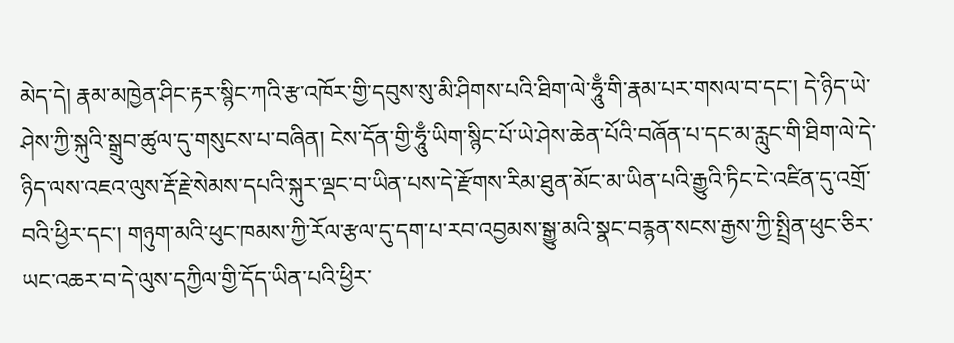མེད་དེ། རྣམ་མཁྱེན་ཤིང་རྟར་སྙིང་ཀའི་རྩ་འཁོར་གྱི་དབུས་སུ་མི་ཤིགས་པའི་ཐིག་ལེ་ཧཱུྃ་གི་རྣམ་པར་གསལ་བ་དང་། དེ་ཉིད་ཡེ་ཤེས་ཀྱི་སྐུའི་སྒྲུབ་ཚུལ་དུ་གསུངས་པ་བཞིན། ངེས་དོན་གྱི་ཧཱུྃ་ཡིག་སྙིང་པོ་ཡེ་ཤེས་ཆེན་པོའི་བཞོན་པ་དང་མ་རླུང་གི་ཐིག་ལེ་དེ་ཉིད་ལས་འཇའ་ལུས་རྡོ་རྗེ་སེམས་དཔའི་སྐུར་ལྡང་བ་ཡིན་པས་དེ་རྫོགས་རིམ་ཐུན་མོང་མ་ཡིན་པའི་རྒྱུའི་ཏིང་ངེ་འཛིན་དུ་འགྲོ་བའི་ཕྱིར་དང་། གཉུག་མའི་ཕུང་ཁམས་ཀྱི་རོལ་རྩལ་དུ་དག་པ་རབ་འབྱམས་སྒྱུ་མའི་སྣང་བརྙན་སངས་རྒྱས་ཀྱི་སྤྲིན་ཕུང་ཅིར་ཡང་འཆར་བ་དེ་ལུས་དཀྱིལ་གྱི་དོད་ཡིན་པའི་ཕྱིར་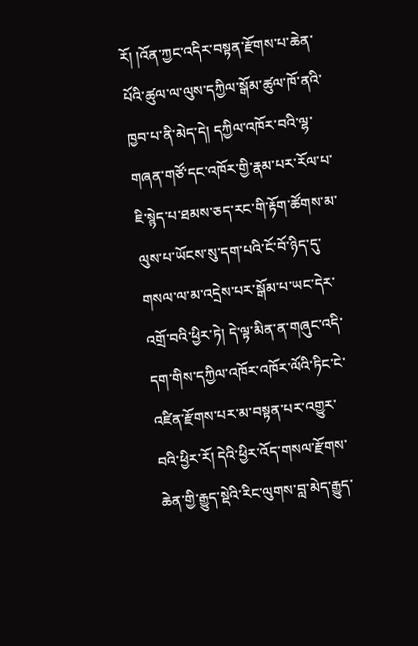རོ། །འོན་ཀྱང་འདིར་བསྟན་རྫོགས་པ་ཆེན་པོའི་ཚུལ་ལ་ལུས་དཀྱིལ་སྒོམ་ཚུལ་ཁོ་ནའི་ཁྱབ་པ་ནི་མེད་དེ། དཀྱིལ་འཁོར་བའི་ལྷ་གཞན་གཙོ་དང་འཁོར་གྱི་རྣམ་པར་རོལ་པ་ཇི་སྙེད་པ་ཐམས་ཅད་རང་གི་རྟོག་ཚོགས་མ་ལུས་པ་ཡོངས་སུ་དག་པའི་ངོ་བོ་ཉིད་དུ་གསལ་ལ་མ་འདྲེས་པར་སྒོམ་པ་ཡང་དེར་འགྲོ་བའི་ཕྱིར་ཏེ། དེ་ལྟ་མིན་ན་གཞུང་འདི་དག་གིས་དཀྱིལ་འཁོར་འཁོར་ལོའི་ཏིང་ངེ་འཛིན་རྫོགས་པར་མ་བསྟན་པར་འགྱུར་བའི་ཕྱིར་རོ། དེའི་ཕྱིར་འོད་གསལ་རྫོགས་ཆེན་གྱི་རྒྱུད་སྡེའི་རིང་ལུགས་བླ་མེད་རྒྱུད་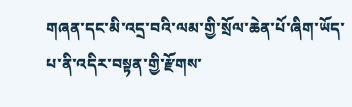གཞན་དང་མི་འདྲ་བའི་ལམ་གྱི་སྲོལ་ཆེན་པོ་ཞིག་ཡོད་པ་ནི་འདིར་བསྟན་གྱི་རྫོགས་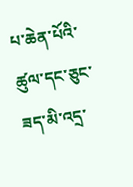པ་ཆེན་པོའི་ཚུལ་དང་ཅུང་ཟད་མི་འདྲ་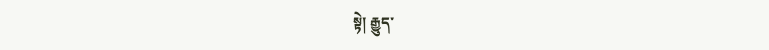སྟེ། རྒྱུད་